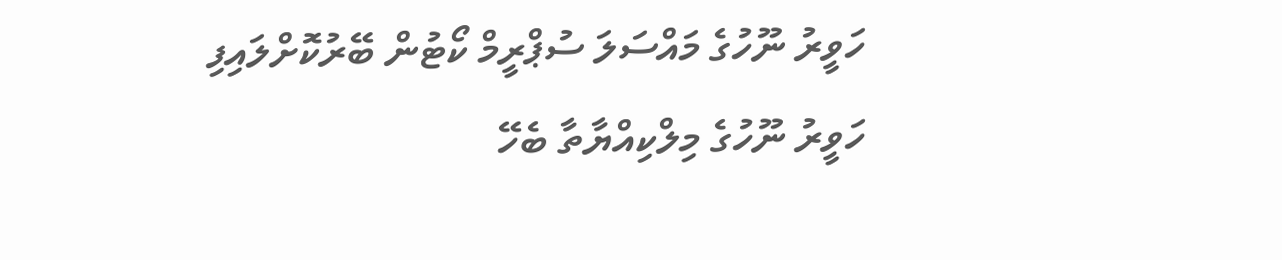ހަވީރު ނޫހުގެ މައްސަލަ ސުޕްރީމް ކޯޓުން ބޭރުކޮށްލައިފި
ހަވީރު ނޫހުގެ މިލްކިއްޔާތާ ބެހޭ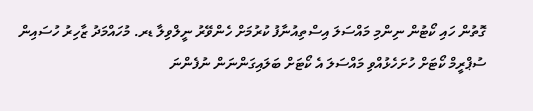ގޮތުން ހައި ކޯޓުން ނިންމި މައްސަލަ އިސްތިއުނާފު ކުރުމަށް ހެންވޭރު ނީލްވިލާ ޑރ. މުހައްމަދު ޒާހިރު ހުސައިން ސުޕްރީމް ކޯޓަށް ހުށަހެޅުއްވި މައްސަލަ އެ ކޯޓަށް ބަލައިގަންނަން ނުފެންނަ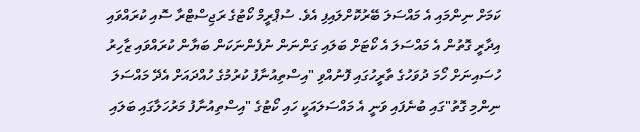ކަމަށް ނިންމައި އެ މައްސަލަ ބޭރުކޮށްލައިފި އެވެ. ސުޕްރީމް ކޯޓުގެ ރަޖިސްޓްރާ ސޮއި ކުރައްވައި އިދާރީ ގޮތުން އެ މައްސަލަ އެ ކޯޓަށް ބަލައި ގަންނަން ނުފެންނަކަން ބަޔާން ކުރައްވައި ޒާހިރު ހުސައިނަށް ހޯމަ ދުވަހުގެ ތާރީހުގައި ފޮނުއްވި "އިސްތިއުނާފު ކުރުމުގެ ހުއްދައަށް އެދޭ މައްސަލަ ނިންމި ގޮތު"ގައި ބުނެފައި ވަނީ އެ މައްސަލައަކީ ހައި ކޯޓުގެ "އިސްތިއުނާފު މަރުހަލާގައި ބަލައި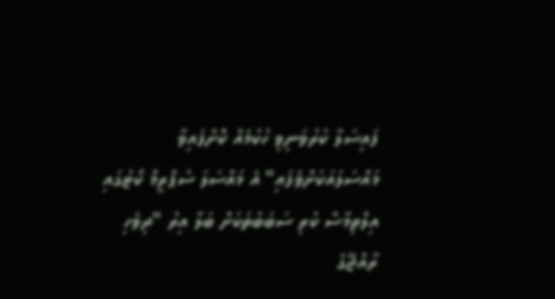ފައިސަލާ ކުރުވަނިވި ހުކުމެއް ކޮށްފައިވާ މައްސަލައަކަށްވެފައި" އެ މައްސަލަ ސުޕްރީމް ކޯޓުގައި އިލްތިމާސް ކުރި ސަބަބުތަކަށް ބަލާ އިރު "ދިވެހި ރާއްޖޭގެ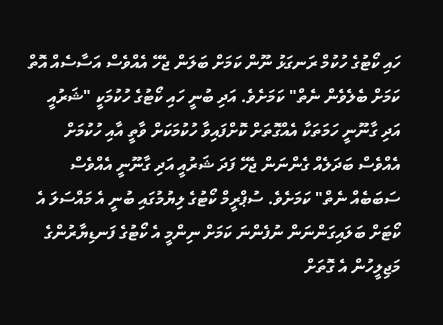ހައި ކޯޓުގެ ހުކުމް ރަނގަޅު ނޫން ކަމަށް ބަލަން ޖެހޭ އެއްވެސް އަސާސެއް އޮތް ކަމަށް ބެލެވެން ނެތް" ކަމަށެވެ. އަދި ބުނީ ހައި ކޯޓުގެ ހުކުމަކީ "ޝަރުއީ އަދި ގާނޫނީ ހަމަތަކާ އެއްގޮތަށް ކޮށްފައިވާ ހުކުމަކަށް ވާތީ އާއި ހުކުމަށް އެއްވެސް ބަދަލެއް ގެންނަން ޖެހޭ ފަދަ ޝަރުއީ އަދި ގާނޫނީ އެއްވެސް ސަބަބެއް ނެތް" ކަމަށެވެ. ސުޕްރީމް ކޯޓުގެ ލިޔުމުގައި ބުނީ އެ މައްސަލަ އެ ކޯޓަށް ބަލައިގަންނަން ނުފެންނަ ކަމަށް ނިންމީ އެ ކޯޓުގެ ފަނޑިޔާރުންގެ މަޖިލީހުން އެ ގޮތަށް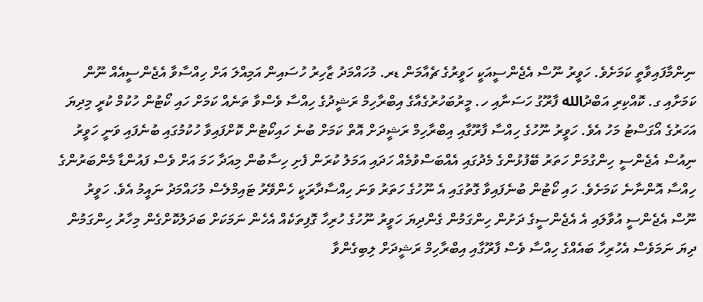ނިންމާފައިވާތީ ކަމަށެވެ. ހަވީރު ނޫސް އެޖެންސީއަކީ ހަވީރުގެ ޗެއާމަން ޑރ. މުހައްމަދު ޒާހިރު ހުސައިން އަމިއްލަ އަށް ހިއްސާވާ އެޖެންސީއެއް ނޫން ކަމަށާއި ގ. ކޮއްކިރި އަބްދުالله ފާރޫގު ހަސަނާއި ހ. މީރުބަހުރުގެއާގެ އިބްރާހިމް ރަޝީދުގެ ހިއްސާ ވެސްވާ ތަނެއް ކަމަށް ހައި ކޯޓުން ހުކުމް ކުރީ މިދިޔަ އަހަރުގެ އޯގަސްޓު މަހު އެވެ. ހަވީރު ނޫހުގެ ހިއްސާ ފާރޫގާއި އިބްރާހިމް ރަޝީދަށް އޮތް ކަމަށް ބުނެ ހައިކޯޓުން ކޮށްފައިވާ ހުކުމުގައި ބުނެފައި ވަނީ ހަވީރު ނިއުސް އެޖެންސީ ހިންގުމަށް ހަތަރު ބޭފުޅުންގެ މެދުގައި އެއްބަސްވުމެއް ހަދައި އަމަލު ކުރަން ފެށި ހިސާބުން މިއަދާ ހަމަ އަށް ވެސް ފައުންޑާ މެންބަރުންގެ ހިއްސާ އޮންނާނެ ކަމަށެވެ. ހައި ކޯޓުން ބުނެފައިވާ ގޮތުގައި އެ ނޫހުގެ ހަތަރު ވަނަ ހިއްސާދާރަކީ ހެންވޭރު ޓައިމްލެސް މުހައްމަދު ނައީމު އެވެ. ހަވީރު ނޫސް އެޖެންސީ އުވާލައި އެ އެޖެންސީގެ ދަށުން ހިންގަމުން ގެންދިޔަ ހަވީރު ނޫހުގެ ހުރިހާ ގޮފިތަކެއް އެހެން ނަމަކަށް ބަދަލުކޮށްގެން މިހާރު ހިންގަމުން ދިޔަ ނަމަވެސް އެހުރިހާ ބައެއްގެ ހިއްސާ ވެސް ފާރޫގާއި އިބްރާހިމް ރަޝީދަށް ލިބިގެންވާ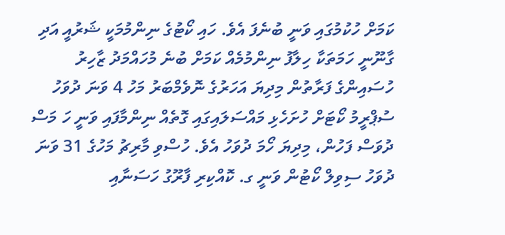ކަމަށް ހުކުމުގައި ވަނީ ބުނެފަ އެވެ. ހައި ކޯޓުގެ ނިންމުމަކީ ޝަރުއީ އަދި ގާނޫނީ ހަމަތަކާ ހިލާފު ނިންމުމެއް ކަމަށް ބުނެ މުހައްމަދު ޒާހިރު ހުސައިންގެ ފަރާތުން މިދިޔަ އަހަރުގެ ނޮވެމްބަރު މަހު 4 ވަނަ ދުވަހު ސުޕްރީމު ކޯޓަށް ހުށަހެޅި މައްސަލައިގައި ގޮތެއް ނިންމާފައި ވަނީ ހަ މަސް ދުވަސް ފަހުން، މިދިޔަ ހޯމަ ދުވަހު އެވެ. ހުސްވި މާރިޗު މަހުގެ 31 ވަނަ ދުވަހު ސިވިލް ކޯޓުން ވަނީ ގ. ކޮއްކިރި ފާރޫގު ހަސަނާއި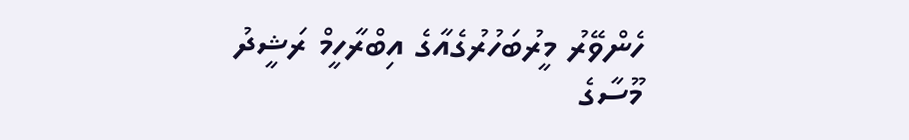ހެންވޭރު މީރުބަހުރުގެއާގެ އިބްރާހީމް ރަޝީދު މޫސާގެ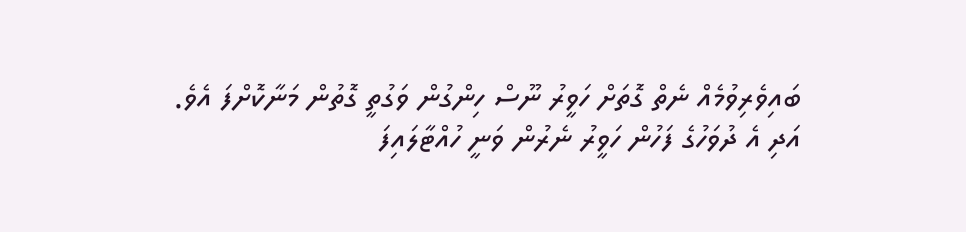ބައިވެރިވުމެއް ނެތް ގޮތަށް ހަވީރު ނޫސް ހިންގުން ވަގުތީ ގޮތުން މަނާކޮށްފަ އެވެ. އަދި އެ ދުވަހުގެ ފަހުން ހަވީރު ނެރުން ވަނީ ހުއްޓާލައިފަ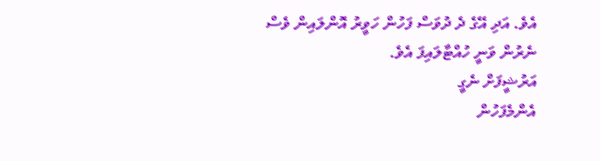އެވެ. އަދި އޭގެ ދެ ދުވަސް ފަހުން ހަވީރު އޮންލައިން ވެސް ނެރުން ވަނީ ހުއްޓާލައިފަ އެވެ.
އަރުޝީފަށް ނެގީ
އެންމެފަހުން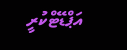އަޕްޑޭޓްކުރީ